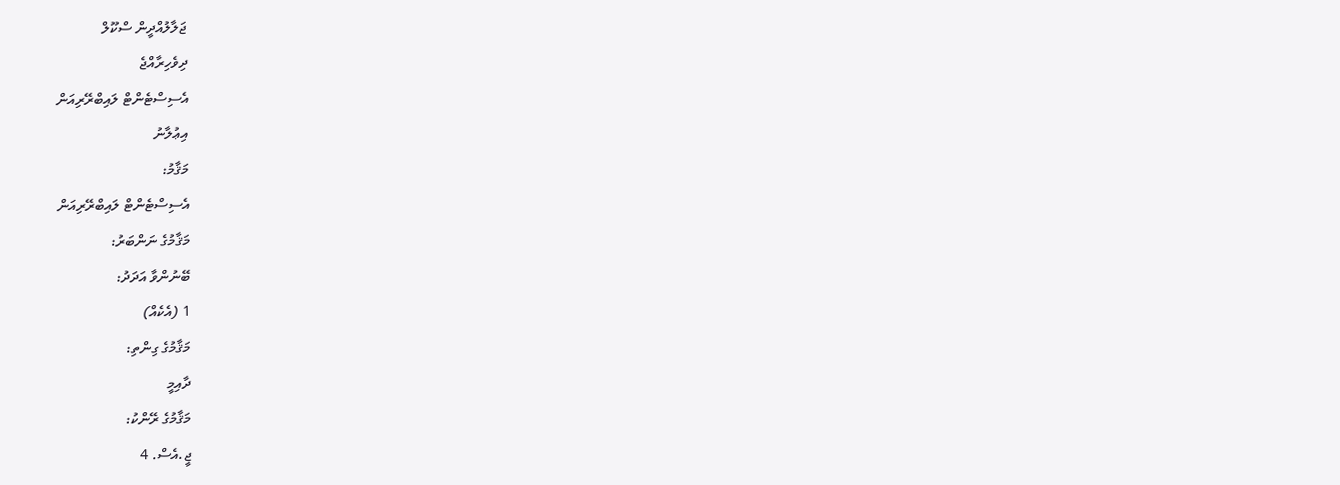ޖަލާލުއްދީން ސްކޫލް
ދިވެހިރާއްޖެ
އެސިސްޓެންޓް ލައިބްރޭރިއަން
އިޢުލާނު
މަޤާމު:
އެސިސްޓެންޓް ލައިބްރޭރިއަން
މަޤާމުގެ ނަންބަރު:
ބޭނުންވާ އަދަދު:
1 (އެކެއް)
މަޤާމުގެ ގިންތި:
ދާއިމީ
މަޤާމުގެ ރޭންކު:
ޖީ.އެސް. 4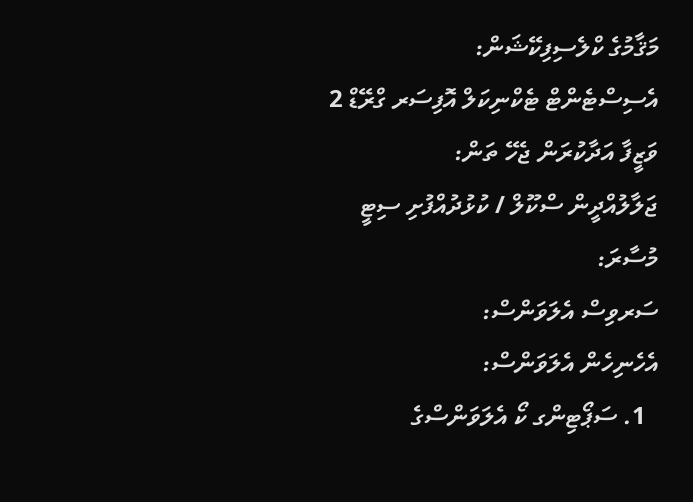މަޤާމުގެ ކްލެސިފިކޭޝަން:
އެސިސްޓެންޓް ޓެކްނިކަލް އޮފިސަރ ގްރޭޑް 2
ވަޒީފާ އަދާކުރަން ޖެހޭ ތަން:
ޖަލާލުއްދީން ސްކޫލް / ކުޅުދުއްފުށި ސިޓީ
މުސާރަ:
ސަރވިސް އެލަވަންސް:
އެހެނިހެން އެލަވަންސް:
  1. ސަޕޯޓިންގ ކޯ އެލަވަންސްގެ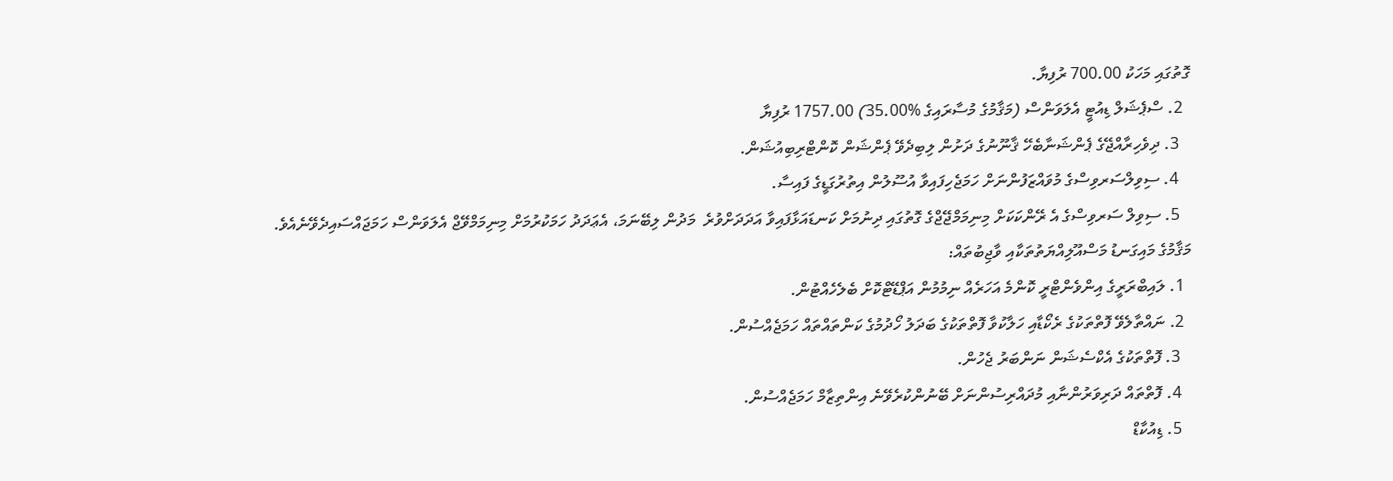ގޮތުގައި މަހަކު 700.00 ރުފިޔާ.
  2. ސްޕެޝަލް ޑިއުޓީ އެލަވަންސް (މަޤާމުގެ މުސާރައިގެ %35.00) 1757.00 ރުފިޔާ
   3. ދިވެހިރާއްޖޭގެ ޕެންޝަނާބެހޭ ޤާނޫނުގެ ދަށުން ލިބިދެވޭ ޕެންޝަން ކޮންޓްރިބިއުޝަން.
   4. ސިވިލްސަރވިސްގެ މުވައްޒަފުންނަށް ހަމަޖެހިފައިވާ އުސޫލުން އިތުރުގަޑީގެ ފައިސާ.
   5. ސިވިލް ސަރވިސްގެ އެ ރޭންކަކަށް މިނިމަމްޖޭޖްގެ ގޮތުގައި ދިނުމަށް ކަނޑައަޅާފައިވާ އަދަދަށްވުރެ  މަދުން ލިބޭނަމަ، އެޢަދަދު ހަމަކުރުމަށް މިނިމަމްވޭޖް އެލަވަންސް ހަމަޖައްސައިދެވޭނެއެވެ.
މަޤާމުގެ މައިގަނޑު މަސްއޫލިއްޔަތުތަކާއި ވާޖިބުތައް:
  1. ލައިބްރަރީގެ އިންވެންޓްރީ ކޮންމެ އަހަރެއް ނިމުމުން އަޕްޑޭޓްކޮށް ބެލެހެއްޓުން.
  2. ނައްތާލެވޭ ފޮތްތަކުގެ ރެކޯޑާއި ހަލާކުވާ ފޮތްތަކުގެ ބަދަލު ހޯދުމުގެ ކަންތައްތައް ހަމަޖެއްސުން.
   3. ފޮތްތަކުގެ އެކްސެޝަން ނަންބަރު ޖެހުން.
   4. ފޮތްތައް ދަރިވަރުންނާއި މުދައްރިސުންނަށް ބޭނުންކުރެވޭނެ އިންތިޒާމް ހަމަޖެއްސުން.
   5. ޑިއުކާޑް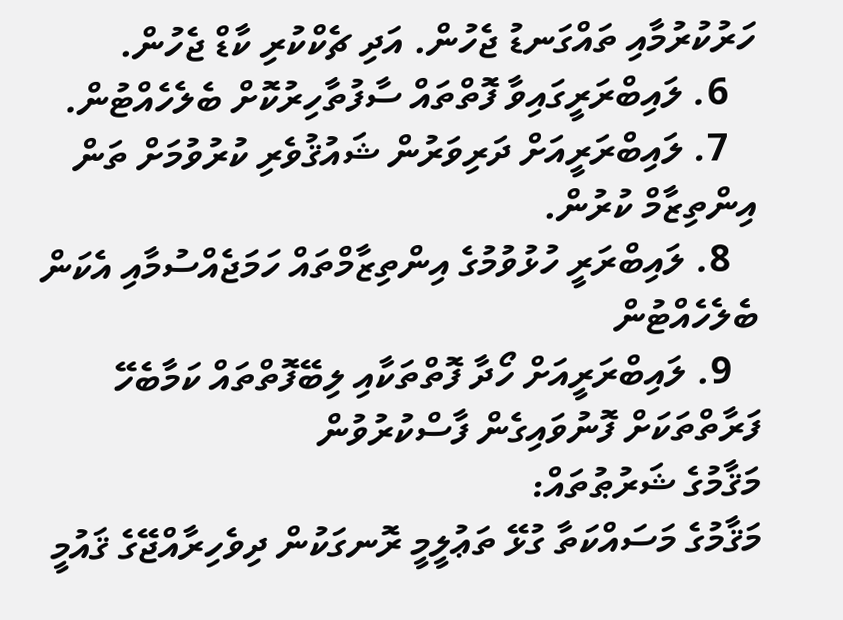ހަރުކުރުމާއި ތައްގަނޑު ޖެހުން. އަދި ޗެކްކުރި ކާޑް ޖެހުން.
   6. ލައިބްރަރީގައިވާ ފޮތްތައް ސާފުތާހިރުކޮށް ބެލެހެއްޓުން.
   7. ލައިބްރަރީއަށް ދަރިވަރުން ޝައުޤުވެރި ކުރުވުމަށް ތަން އިންތިޒާމް ކުރުން.
   8. ލައިބްރަރީ ހުޅުވުމުގެ އިންތިޒާމްތައް ހަމަޖެއްސުމާއި އެކަން ބެލެހެއްޓުން
   9. ލައިބްރަރީއަށް ހޯދާ ފޮތްތަކާއި ލިބޭފޮތްތައް ކަމާބެހޭ ފަރާތްތަކަށް ފޮނުވައިގެން ފާސްކުރުވުން
މަޤާމުގެ ޝަރުޠުތައް:
މަޤާމުގެ މަސައްކަތާ ގުޅޭ ތަޢުލީމީ ރޮނގަކުން ދިވެހިރާއްޖޭގެ ޤައުމީ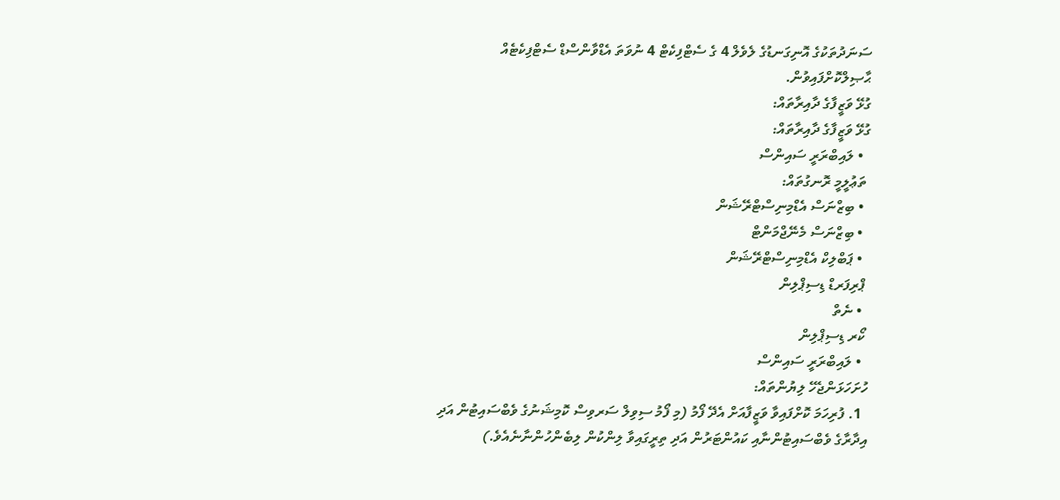ސަނަދުތަކުގެ އޮނިގަނޑުގެ ލެވެލް 4 ގެ ސެޓްފިކެޓް 4 ނުވަތަ އެޑްވާންސްޑް ސެޓްފިކެޓެއް ޙާޞިލްކޮށްފައިވުން.
ގުޅޭ ވަޒީފާގެ ދާއިރާތައް:
ގުޅޭ ވަޒީފާގެ ދާއިރާތައް:
  • ލައިބްރަރީ ސައިންސް
 ތަޢުލީމީ ރޮނގުތައް:
  • ބިޒްނަސް އެޑްމިނިސްޓްރޭޝަން
  • ބިޒްނަސް މެނޭޖްމަންޓް
  • ޕަބްލިކް އެޑްމިނިސްޓްރޭޝަން
 ޕްރިފަރޑް ޑިސިޕްލިން
  • ނެތް
 ކޯރ ޑިސިޕްލިން
  • ލައިބްރަރީ ސައިންސް
ހުށަހަޅަންޖެހޭ ލިޔުންތައް:
  1. ފުރިހަމަ ކޮށްފައިވާ ވަޒީފާއަށް އެދޭ ފޯމު (މި ފޯމު ސިވިލް ސަރވިސް ކޮމިޝަނުގެ ވެބްސައިޓުން އަދި އިދާރާގެ ވެބްސައިޓުންނާއި ކައުންޓަރުން އަދި ތިރީގައިވާ ލިންކުން ލިބެންހުންނާނެއެވެ.)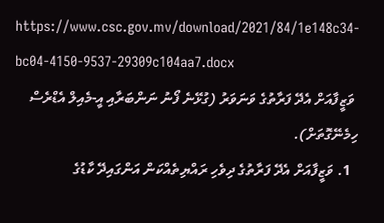https://www.csc.gov.mv/download/2021/84/1e148c34-bc04-4150-9537-29309c104aa7.docx
 ވަޒީފާއަށް އެދޭ ފަރާތުގެ ވަނަވަރު (ގުޅޭނެ ފޯނު ނަންބަރާއި އީ-މެއިލް އެޑްރެސް ހިމެނޭގޮތަށް).
  1. ވަޒީފާއަށް އެދޭ ފަރާތުގެ ދިވެހި ރައްޔިތެއްކަން އަންގައިދޭ ކާޑުގެ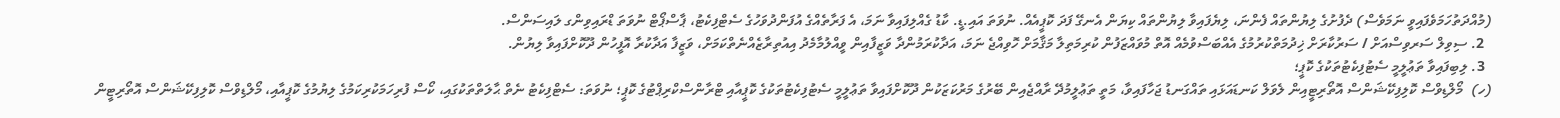(މުއްދަތުހަމަވެފައިވީ ނަމަވެސް) ދެފުށުގެ ލިޔުންތައް ފެންނަ، ލިޔެފައިވާ ލިޔުންތައް ކިޔަން އެނގޭ ފަދަ ކޮޕީއެއް. ނުވަތަ އައި.ޑީ. ކާޑު ގެއްލިފައިވާ ނަމަ، އެ ފަރާތެއްގެ އުފަންދުވަހުގެ ސެޓްފިކެޓު، ޕާސްޕޯޓް ނުވަތަ ޑްރައިވިންގ ލައިސަންސް.
  2. ސިވިލް ސަރވިސްއަށް / ސަރުކާރަށް ޚިދުމަތްކުރުމުގެ އެއްބަސްވުމެއް އޮތް މުވައްޒަފުން ކުރިމަތިލާ މަޤާމަށް ހޮވިއްޖެ ނަމަ، އަދާކުރަމުންދާ ވަޒީފާއިން ވީއްލުމާމެދު އިއުތިރާޒެއްނެތްކަމަށް، ވަޒީފާ އަދާކުރާ އޮފީހުން ދޫކޮށްފައިވާ ލިޔުން.
  3. ލިބިފައިވާ ތަޢުލީމީ ސެޓުފިކެޓުތަކުގެ ކޮޕީ؛
(ހ)  މޯލްޑިވްސް ކޮލިފިކޭޝަންސް އޮތޯރިޓީއިން ލެވަލް ކަނޑައަޅައި ތައްގަނޑު ޖަހާފައިވާ، މަތީ ތަޢުލީމުދޭ ރާއްޖެއިން ބޭރުގެ މަރުކަޒަކުން ދޫކޮށްފައިވާ ތަޢުލީމީ ސެޓުފިކެޓުތަކުގެ ކޮޕީއާއި ޓްރާންސްކްރިޕްޓުގެ ކޮޕީ؛ ނުވަތަ: ސެޓްފިކެޓު ނެތް ޙާލަތްތަކުގައި، ކޯސް ފުރިހަމަކުރިކަމުގެ ލިޔުމުގެ ކޮޕީއާއި، މޯލްޑިވްސް ކޮލިފިކޭޝަންސް އޮތޯރިޓީން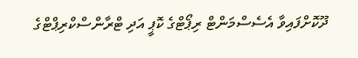ދޫކޮށްފައިވާ އެސެސްމަންޓް ރިޕޯޓްގެ ކޮޕީ އަދި ޓްރާންސްކްރިޕްޓްގެ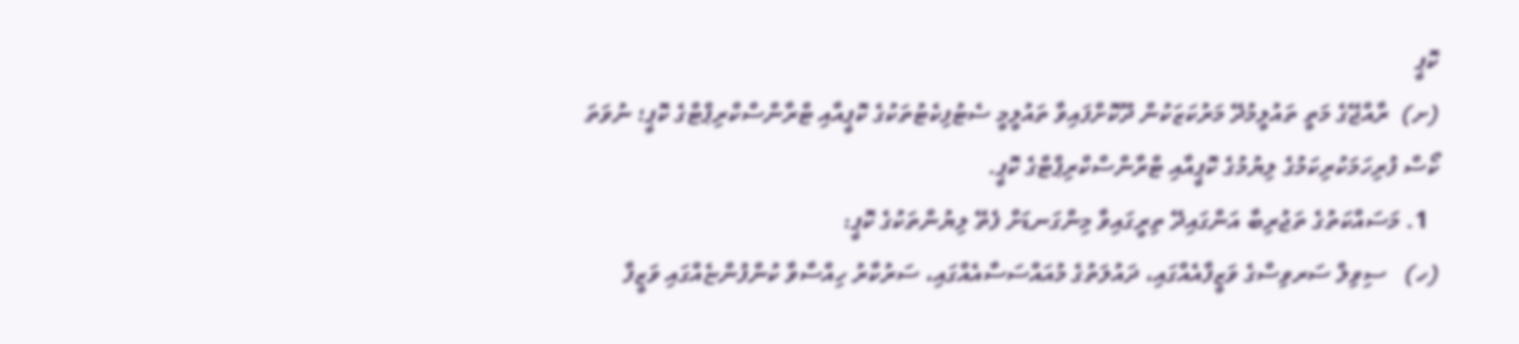ކޮޕީ
(ށ)  ރާއްޖޭގެ މަތީ ތައުލީމުދޭ މަރުކަޒަކުން ދޫކޮށްފައިވާ ތައުލީމީ ސެޓުފިކެޓުތަކުގެ ކޮޕީއާއި ޓްރާންސްކްރިޕްޓްގެ ކޮޕީ؛ ނުވަތަ ކޯސް ފުރިހަމަކުރިކަމުގެ ލިޔުމުގެ ކޮޕީއާއި ޓްރާންސްކްރިޕްޓްގެ ކޮޕީ.
  1. މަސައްކަތުގެ ތަޖުރިބާ އަންގައިދޭ ތިރީގައިވާ މިންގަނޑަށް ފެތޭ ލިޔުންތަކުގެ ކޮޕީ:
(ހ)   ސިވިލް ސަރވިސްގެ ވަޒީފާއެއްގައި، ދައުލަތުގެ މުއައްސަސާއެއްގައި، ސަރުކާރު ހިއްސާވާ ކުންފުންޏެއްގައި ވަޒީފާ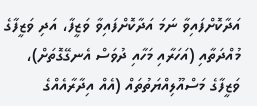އަދާކޮށްފައިވާ ނަމަ އަދާކޮށްފައިވާ ވަޒީފާ، އަދި ވަޒީފާގެ މުއްދަތާއި (އަހަރާއި މަހާއި ދުވަސް އެނގޭގޮތަށް)، ވަޒީފާގެ މަސްއޫލިއްޔަތުތައް (އެއް އިދާރާއެއްގެ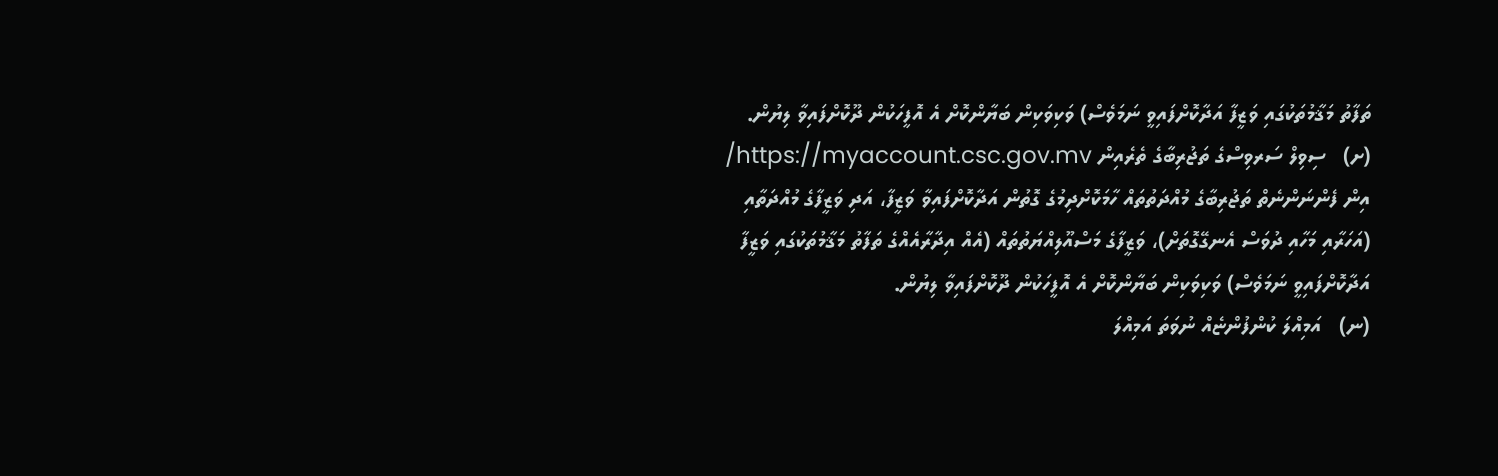ތަފާތު މަޤާމުތަކުގައި ވަޒީފާ އަދާކޮށްފައިވީ ނަމަވެސް) ވަކިވަކިން ބަޔާންކޮށް އެ އޮފީހަކުން ދޫކޮށްފައިވާ ލިޔުން.
(ށ)   ސިވިލް ސަރވިސްގެ ތަޖުރިބާގެ ތެރެއިން https://myaccount.csc.gov.mv/ އިން ފެންނަންނެތް ތަޖުރިބާގެ މުއްދަތުތައް ހާމަކޮށްދިމުގެ ގޮތުން އަދާކޮށްފައިވާ ވަޒީފާ، އަދި ވަޒީފާގެ މުއްދަތާއި (އަހަރާއި މަހާއި ދުވަސް އެނގޭގޮތަށް)، ވަޒީފާގެ މަސްއޫލިއްޔަތުތައް (އެއް އިދާރާއެއްގެ ތަފާތު މަޤާމުތަކުގައި ވަޒީފާ އަދާކޮށްފައިވީ ނަމަވެސް) ވަކިވަކިން ބަޔާންކޮށް އެ އޮފީހަކުން ދޫކޮށްފައިވާ ލިޔުން.
(ނ)   އަމިއްލަ ކުންފުންޏެއް ނުވަތަ އަމިއްލަ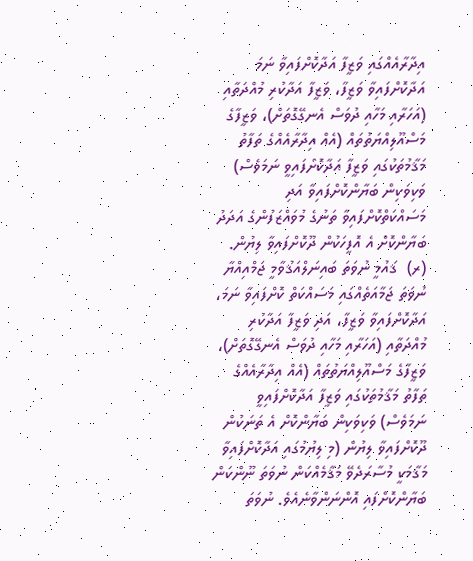އިދާރާއެއްގައި ވަޒީފާ އަދާކޮށްފައިވާ ނަމަ އަދާކޮށްފައިވާ ވަޒީފާ، ވަޒީފާ އަދާކުރި މުއްދަތާއި (އަހަރާއި މަހާއި ދުވަސް އެނގޭގޮތަށް)، ވަޒީފާގެ މަސްއޫލިއްޔަތުތައް (އެއް އިދާރާއެއްގެ ތަފާތު މަޤާމުތަކުގައި ވަޒީފާ އަދާކޮށްފައިވީ ނަމަވެސް) ވަކިވަކިން ބަޔާންކޮށްފައިވާ އަދި މަސައްކަތްކޮށްފައިވާ ތަނުގެ މުވައްޒަފުންގެ އަދަދު ބަޔާންކޮށް އެ އޮފީހަކުން ދޫކޮށްފައިވާ ލިޔުން.
(ރ)  ޤައުމީ ނުވަތަ ބައިނަލްއަޤުވާމީ ޖަމްއިއްޔާ ނުވަތަ ޖަމާއަތެއްގައި މަސައްކަތް ކޮށްފައިވާ ނަމަ، އަދާކޮށްފައިވާ ވަޒީފާ، އަދި ވަޒީފާ އަދާކުރި މުއްދަތާއި (އަހަރާއި މަހާއި ދުވަސް އެނގޭގޮތަށް)، ވަޒީފާގެ މަސްއޫލިއްޔަތުތައް (އެއް އިދާރާއެއްގެ ތަފާތު މަޤާމުތަކުގައި ވަޒީފާ އަދާކޮށްފައިވީ ނަމަވެސް) ވަކިވަކިން ބަޔާންކޮށް އެ ތަނަކުން ދޫކޮށްފައިވާ ލިޔުން (މި ލިޔުމުގައި އަދާކޮށްފައިވާ މަޤާމަކީ މުސާރަދެވޭ މަޤާމެއްކަން ނުވަތަ ނޫންކަން ބަޔާންކޮށްފައި އޮންނަންވާނެއެވެ. ނުވަތަ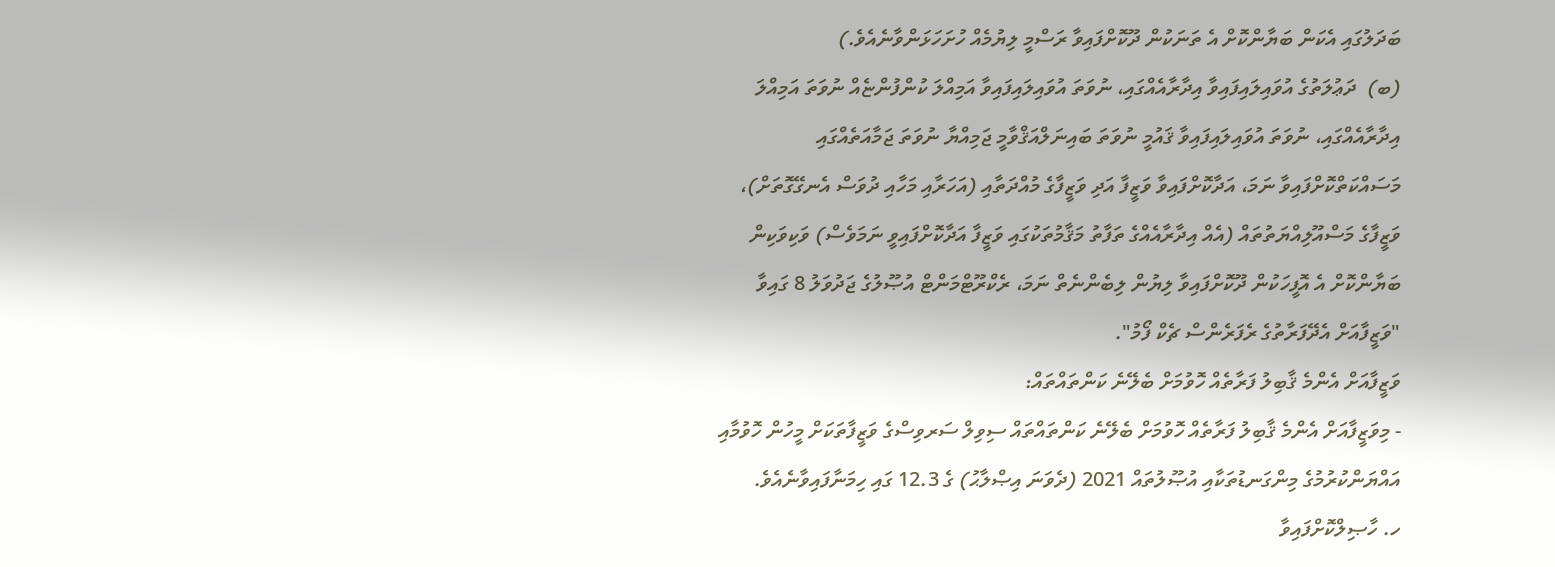ބަދަލުގައި އެކަން ބަޔާންކޮށް އެ ތަނަކުން ދޫކޮށްފައިވާ ރަސްމީ ލިޔުމެއް ހުށަހަޅަންވާނެއެވެ.)
(ބ)  ދަޢުލަތުގެ އުވައިލައިފައިވާ އިދާރާއެއްގައި، ނުވަތަ އުވައިލައިފައިވާ އަމިއްލަ ކުންފުންޏެއް ނުވަތަ އަމިއްލަ އިދާރާއެއްގައި، ނުވަތަ އުވައިލައިފައިވާ ޤައުމީ ނުވަތަ ބައިނަލްއަޤްވާމީ ޖަމިއްޔާ ނުވަތަ ޖަމާއަތެއްގައި މަސައްކަތްކޮށްފައިވާ ނަމަ، އަދާކޮށްފައިވާ ވަޒީފާ އަދި ވަޒީފާގެ މުއްދަތާއި (އަހަރާއި މަހާއި ދުވަސް އެނގޭގޮތަށް)، ވަޒީފާގެ މަސްއޫލިއްޔަތުތައް (އެއް އިދާރާއެއްގެ ތަފާތު މަޤާމުތަކުގައި ވަޒީފާ އަދާކޮށްފައިވީ ނަމަވެސް) ވަކިވަކިން ބަޔާންކޮށް އެ އޮފީހަކުން ދޫކޮށްފައިވާ ލިޔުން ލިބެންނެތް ނަމަ، ރެކްރޫޓްމަންޓް އުޞޫލުގެ ޖަދުވަލު 8 ގައިވާ "ވަޒީފާއަށް އެދޭފަރާތުގެ ރެފަރެންސް ޗެކް ފޯމު".
ވަޒީފާއަށް އެންމެ ޤާބިލު ފަރާތެއް ހޮވުމަށް ބެލޭނެ ކަންތައްތައް:
- މިވަޒީފާއަށް އެންމެ ޤާބިލު ފަރާތެއް ހޮވުމަށް ބެލޭނެ ކަންތައްތައް ސިވިލް ސަރވިސްގެ ވަޒީފާތަކަށް މީހުން ހޮވުމާއި އައްޔަންކުރުމުގެ މިންގަނޑުތަކާއި އުޞޫލުތައް 2021 (ދެވަނަ އިޞްލާޙު) ގެ 12.3 ގައި ހިމަނާފައިވާނެއެވެ.
ހ. ހާޞިލްކޮށްފައިވާ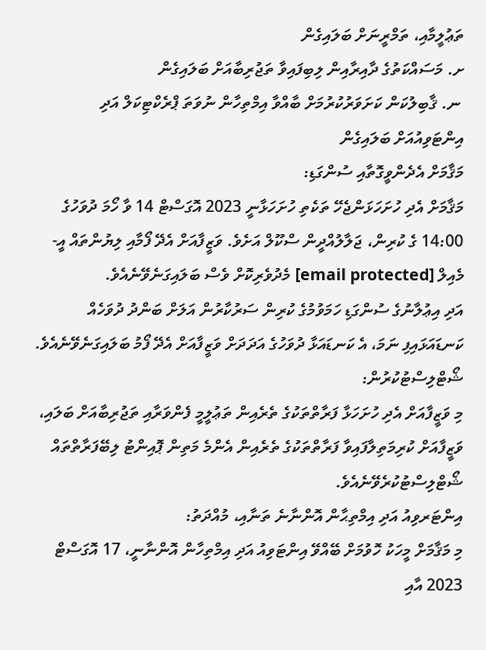ތަޢުލީމާއި، ތަމްރީނަށް ބަލައިގެން
ށ. މަސައްކަތުގެ ދާއިރާއިން ލިބިފައިވާ ތަޖުރިބާއަށް ބަލައިގެން
 ނ. ޤާބިލުކަން ކަށަވަރުކުރުމަށް ބާއްވާ އިމްތިހާން ނުވަތަ ޕްރެކްޓިކަލް އަދި އިންޓަވިއުއަށް ބަލައިގެން
މަޤާމަށް އެދެންވީގޮތާއި ސުންގަޑި:
މަޤާމަށް އެދި ހުށަހަޅަންޖެހޭ ތަކެތި ހުށަހަޅާނީ 2023 އޮގަސްޓް 14 ވާ ހޯމަ ދުވަހުގެ 14:00 ގެ ކުރިން، ޖަލާލުއްދީން ސްކޫލް އަށެވެ. ވަޒީފާއަށް އެދޭ ފޯމާއި ލިޔުންތައް އީ-މެއިލް [email protected] މެދުވެރިކޮށް ވެސް ބަލައިގަނެވޭނެއެވެ.
އަދި އިޢުލާނުގެ ސުންގަޑި ހަމަވުމުގެ ކުރިން ސަރުކާރުން އަލަށް ބަންދު ދުވަހެއް ކަނޑައަޅައިފި ނަމަ، އެ ކަނޑައަޅާ ދުވަހުގެ އަދަދަށް ވަޒީފާއަށް އެދޭ ފޯމު ބަލައިގަނެވޭނެއެވެ.
ޝޯޓްލިސްޓުކުރުން:
މި ވަޒީފާއަށް އެދި ހުށަހަޅާ ފަރާތްތަކުގެ ތެރެއިން ތަޢުލީމީ ފެންވަރާއި ތަޖުރިބާއަށް ބަލައި، ވަޒީފާއަށް ކުރިމަތިލާފައިވާ ފަރާތްތަކުގެ ތެރެއިން އެންމެ މަތިން ޕޮއިންޓު ލިބޭފަރާތްތައް ޝޯޓްލިސްޓުކުރެވޭނެއެވެ.
އިންޓަރވިއު އަދި އިމްތިޙާން އޮންނާނެ ތަނާއި، މުއްދަތު:
މި މަޤާމަށް މީހަކު ހޮވުމަށް ބޭއްވޭ އިންޓަވިއު އަދި އިމްތިހާން އޮންނާނީ، 17 އޮގަސްޓް 2023 އާއި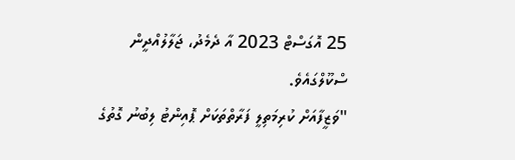25 އޮގަސްޓް 2023 އާ ދެމެދު، ޖަލާލުއްދީން ސްކޫލްގައެވެ.
"ވަޒީފާއަށް ކުރިމަތިލީ ފަރާތްތަކަށް ޕޮއިންޓު ލިބުނު ގޮތުގެ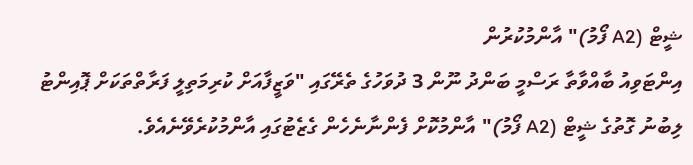ޝީޓް (A2 ފޯމު)" އާންމުކުރުން
އިންޓަވިއު ބާއްވާތާ ރަސްމީ ބަންދު ނޫން 3 ދުވަހުގެ ތެރޭގައި "ވަޒީފާއަށް ކުރިމަތިލީ ފަރާތްތަކަށް ޕޮއިންޓު ލިބުނު ގޮތުގެ ޝީޓް (A2 ފޯމު)" އާންމުކޮށް ފެންނާނެހެން ގެޒެޓުގައި އާންމުކުރެވޭނެއެވެ.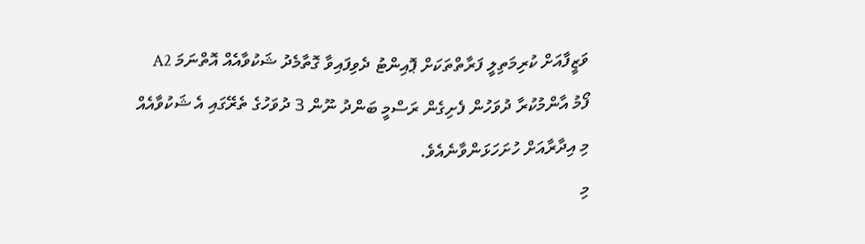ވަޒީފާއަށް ކުރިމަތިލީ ފަރާތްތަކަށް ޕޮއިންޓު ދެވިފައިވާ ގޮތާމެދު ޝަކުވާއެއް އޮތްނަމަ A2 ފޯމު އާންމުކުރާ ދުވަހުން ފެށިގެން ރަސްމީ ބަންދު ނޫން 3 ދުވަހުގެ ތެރޭގައި އެ ޝަކުވާއެއް މި އިދާރާއަށް ހުށަހަޅަންވާނެއެވެ.
މި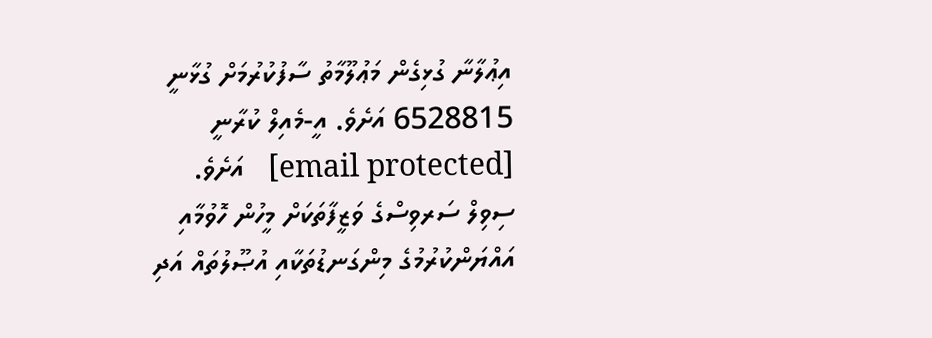އިޢުލާނާ ގުޅިގެން މަޢުލޫމާތު ސާފުކުރުމަށް ގުޅާނީ 6528815 އަށެވެ. އީ-މެއިލް ކުރާނީ [email protected]   އަށެވެ.
ސިވިލް ސަރވިސްގެ ވަޒީފާތަކަށް މީހުން ހޮވުމާއި އައްޔަންކުރުމުގެ މިންގަނޑުތަކާއި އުޞޫލުތައް އަދި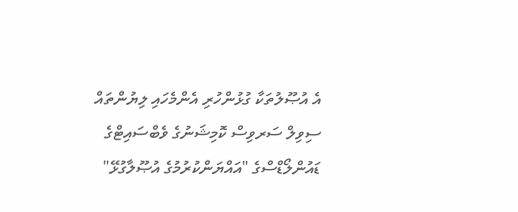އެ އުޞޫލުތަކާ ގުޅުންހުރި އެންމެހައި ލިޔުންތައް ސިވިލް ސަރވިސް ކޮމިޝަނުގެ ވެބްސައިޓްގެ ޑައުންލޯޑްސްގެ "އައްޔަންކުރުމުގެ އުޞޫލާގުޅޭ"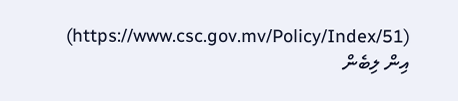(https://www.csc.gov.mv/Policy/Index/51) އިން ލިބެން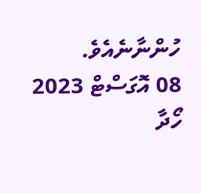ހުންނާނެއެވެ.
08 އޮގަސްޓް 2023
ހޯދާ